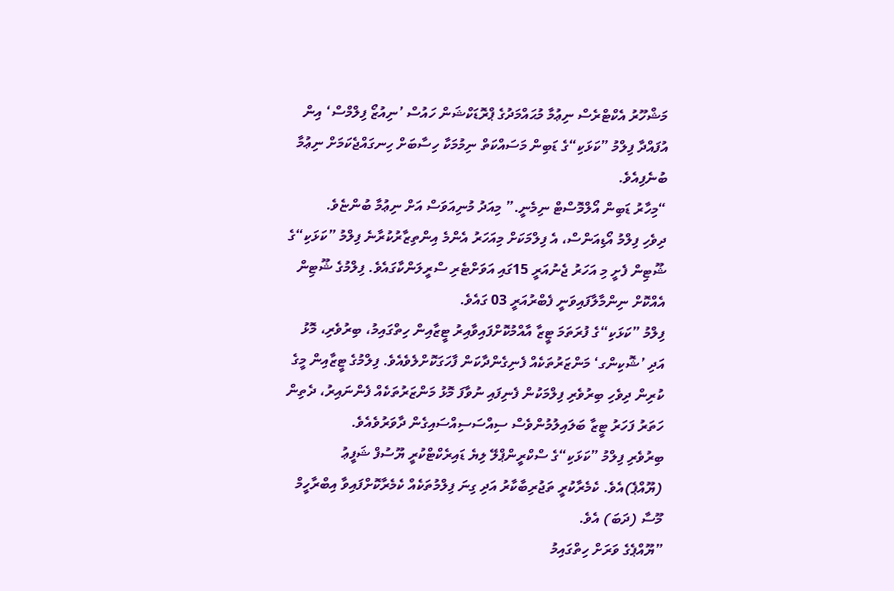މަޝްހޫރު އެކްޓްރެސް ނިޢުމާ މުޙައްމަދުގެ ޕްރޮޑަކްޝަން ހައުސް ’ނިއުޒޯ ފިލްމްސް‘ އިން އުފައްދާ ފިލްމު ”ކަޅަކި“ގެ ޑަބިން މަސައްކަތް ނިމުމަކާ ހިސާބަށް ހިނގައްޖެކަމަށް ނިޢުމާ ބުނެފިއެވެ.
“މިހާރު ޑަބިން އޯލްމޮސްޓް ނިމެނީ.” މިއަދު މުނިއަވަސް އަށް ނިޢުމާ ބުންޏެވެ.
ދިވެހި ފިލްމު އޯޑިއަންސް، އެ ފިލްމަކަށް މިއަހަރު އެންމެ އިންތިޒާރުކުރާނެ ފިލްމު ”ކަޅަކި“ގެ ޝޫޓިން ފެށީ މި އަހަރު ޖެނުއަރީ 15ގައި އަވަށްޓެރި ސްރީލަންކާގައެވެ. ފިލްމުގެ ޝޫޓިން އެއްކޮށް ނިންމާލާފައިވަނީ ފެބްރުއަރީ 03 ގައެވެ.
ފިލްމު ”ކަޅަކި“ގެ ފުރަތަމަ ޓީޒާ އާއްމުކޮށްފައިވާއިރު ޓީޒާއިން ހިތްގައިމު، ބިރުވެރި، މޮޅު އަދި ’ޝޮކިންގ‘ މަންޒަރުތަކެއް ފެނިގެންދާކަން ފާހަގަކޮށްލެވެއެވެ. ފިލްމުގެ ޓީޒާއިން މީގެ ކުރިން ދިވެހި ބިރުވެރި ފިލްމަކުން ފެނިފައި ނުވާފަ މޮޅު މަންޒަރުތަކެއް ފެންނައިރު، ދެތިން ހަތަރު ފަހަރު ޓީޒާ ބަލައިލުމުންވެސް ސިއްސަސިއްސައިގެން ދާވަރުވެއެވެ.
ބިރުވެރި ފިލްމު ”ކަޅަކި“ގެ ސްކްރީންޕްލޭ ލިޔެ ޑައިރެކްޓްކުރީ ޔޫސުފް ޝަފީޢު (ޔޫއްޕެ)އެވެ. ކެމެރާކުރީ ތަޖުރިބާކާރު އަދި ގިނަ ފިލްމުތަކެއް ކެމެރާކޮށްފައިވާ އިބްރާހީމް މޫސާ (ދަބަ) އެވެ.
”ޔޫއްޕެގެ ވަރަށް ހިތްގައިމު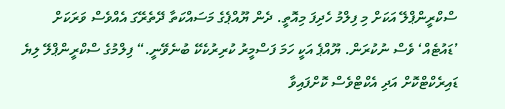ސްކްރީންޕްލޭ އަކަށް މި ފިލްމު ހެދިފަ މިއޮތީ. ދެން ޔޫއްޕެގެ މަސައްކަތާ ދޭތެރޭގަ އެއްވެސް ވަރަކަށް ’ޑައުޓެއް‘ ވެސް ނުކުރަން. ޔޫއްޕެ އަކީ ހަމަ ފަސްމީރު ކުރިރުކެކޭ ބުނެވޭނީ.“ ފިލްމުގެ ސްކްރީންޕްލޭ ލިޔެ ޑައިރެކްޓްކޮށް އަދި އެކްޓްވެސް ކޮށްފައިވާ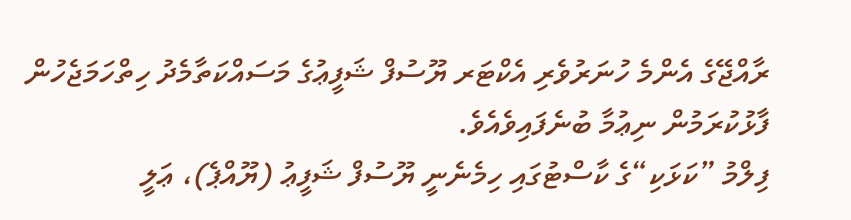ރާއްޖޭގެ އެންމެ ހުނަރުވެރި އެކްޓަރ ޔޫސުފް ޝަފީޢުގެ މަސައްކަތާމެދު ހިތްހަމަޖެހުން ފާޅުކުރަމުން ނިޢުމާ ބުނެފައިވެއެވެ.
ފިލްމު ”ކަޅަކި“ގެ ކާސްޓުގައި ހިމެނެނީ ޔޫސުފް ޝަފީޢު (ޔޫއްޕެ)، ޢަލީ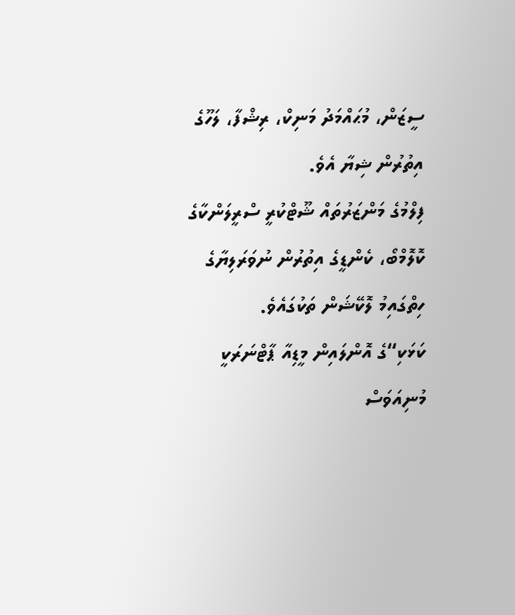ސީޒަން، މުޙައްމަދު މަނިކް، ރިޝްފާ، ލަހޫގެ އިތުރުން ޝިޔާ އެވެ.
ފިލްމުގެ މަންޒަރުތައް ޝޫޓްކުރީ ސްރީލަންކާގެ ކޮލޮމްބޯ، ކެންޑީގެ އިތުރުން ނުވަރަލިޔާގެ ހިތްގައިމު ލޮކޭޝަން ތަކުގައެވެ.
ކަޅަކި“ގެ އޮންލައިން މީޑިއާ ޕާޓްނަރަކީ މުނިއަވަސް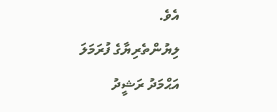އެވެ.
ލިޔުންތެރިޔާގެ ފުރަމަލަ
އަޙްމަދު ރަޝީދު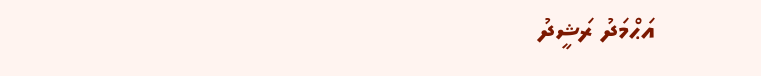އަޙްމަދު ރަޝީދު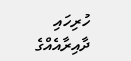ހުރިހައި ދާއިރާއެއްގެ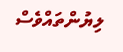ލިޔުންތައްވެސް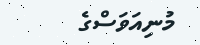މުނިއަވަސްގެ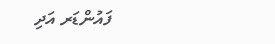ފައުންޑަރ އަދި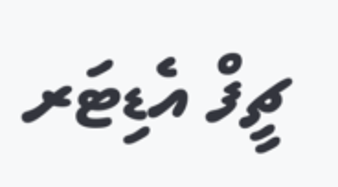ޗީފް އެޑިޓަރ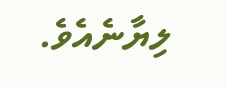ލިޔާނެއެވެ.